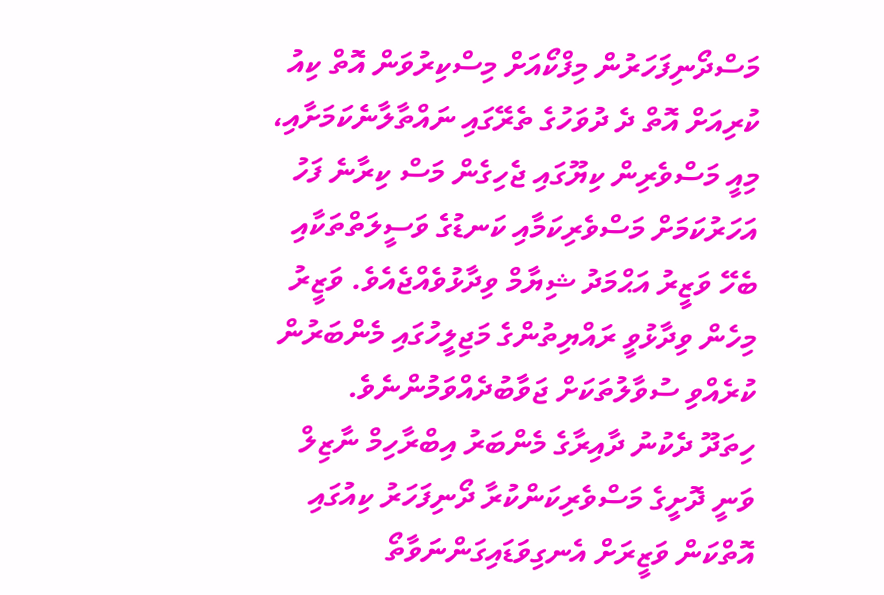މަސްދޯނިފަހަރުން މިފްކޯއަށް މިސްކިރުވަން އޮތް ކިއު ކުރިއަށް އޮތް ދެ ދުވަހުގެ ތެރޭގައި ނައްތާލާނެކަމަށާއި، މިއީ މަސްވެރިން ކިޔޫގައި ޖެހިގެން މަސް ކިރާނެ ފަހު އަހަރުކަމަށް މަސްވެރިކަމާއި ކަނޑުގެ ވަސީލަތްތަކާއި ބެހޭ ވަޒީރު އަޙްމަދު ޝިޔާމް ވިދާޅުވެއްޖެއެވެ. ވަޒީރު މިހެން ވިދާޅުވީ ރައްޔިތުންގެ މަޖިލީހުގައި މެންބަރުން ކުރެއްވި ސުވާލުތަކަށް ޖަވާބުދެއްވަމުންނެވެ.
ހިތަދޫ ދެކުނު ދާއިރާގެ މެންބަރު އިބްރާހިމް ނާޒިލް ވަނީ ދޮށީގެ މަސްވެރިކަންކުރާ ދޯނިފަހަރު ކިއުގައި އޮތްކަން ވަޒީރަށް އެނގިވަޑައިގަންނަވާތޯ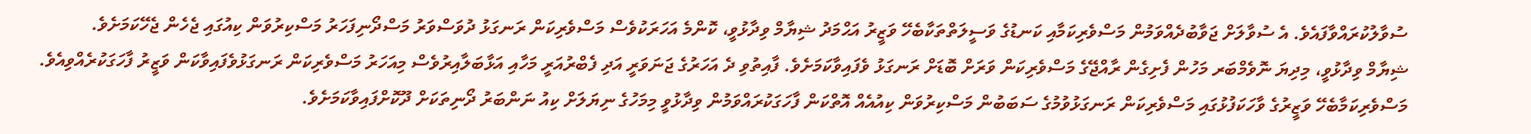ސުވާލުކުރައްވާފައެވެ. އެ ސުވާލަށް ޖަވާބުދެއްވަމުން މަސްވެރިކަމާއި ކަނޑުގެ ވަސީލަތްތަކާބެހޭ ވަޒީރު އަޙްމަދު ޝިޔާމް ވިދާޅުވީ، ކޮންމެ އަހަރަކުވެސް މަސްވެރިކަން ރަނގަޅު ދުވަސްވަރު މަސްދޯނިފަހަރު މަސްކިރުވަން ކިއުގައި ޖެހެން ޖެހޭކަމަށެވެ.
ޝިޔާމް ވިދާޅުވީ، މިދިޔަ ނޮވެމްބަރ މަހުން ފެށިގެން ރާއްޖޭގެ މަސްވެރިކަން ވަރަށް ބޮޑަށް ރަނގަޅު ވެފައިވާކަމަށެވެ. ފާއިތުވި ދެ އަހަރުގެ ޖަނަވަރީ އަދި ފެބްރުއަރީ މަހާއި އަޅާބަލާއިރުވެސް މިއަހަރު މަސްވެރިކަން ރަނގަޅުވެފައިވާކަން ވަޒީރު ފާހަގަކުރެއްވިއެވެ.
މަސްވެރިކަމާބެހޭ ވަޒީރުގެ ވާހަކަފުޅުގައި މަސްވެރިކަން ރަނގަޅުވުމުގެ ސަބަބުން މަސްކިރުވަން ކިއުއެއް އޮތްކަން ފާހަގަކުރައްވަމުން ވިދާޅުވީ މިމަހުގެ ނިޔަލަށް ކިއު ނަންބަރު ދޯނިތަކަށް ދޫކޮށްފައިވާކަމަށެވެ.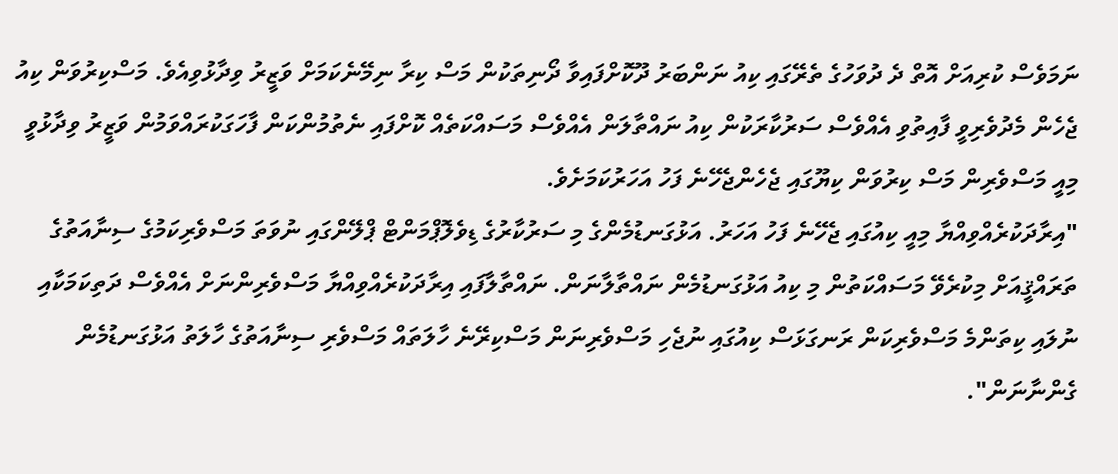ނަމަވެސް ކުރިއަށް އޮތް ދެ ދުވަހުގެ ތެރޭގައި ކިއު ނަންބަރު ދޫކޮށްފައިވާ ދޯނިތަކުން މަސް ކިރާ ނިމޭނެކަމަށް ވަޒީރު ވިދާޅުވިއެވެ. މަސްކިރުވަން ކިއު ޖެހެން މެދުވެރިވީ ފާއިތުވި އެއްވެސް ސަރުކާރަކުން ކިއު ނައްތާލަން އެއްވެސް މަސައްކަތެއް ކޮށްފައި ނެތުމުންކަން ފާހަގަކުރައްވަމުން ވަޒީރު ވިދާޅުވީ މިއީ މަސްވެރިން މަސް ކިރުވަން ކިޔޫގައި ޖެހެންޖެހޭނެ ފަހު އަހަރުކަމަށެވެ.
"އިރާދަކުރެއްވިއްޔާ މިއީ ކިއުގައި ޖެހޭނެ ފަހު އަހަރު. އަޅުގަނޑުމެންގެ މި ސަރުކާރުގެ ޑިވެލޮޕްމަންޓް ޕްލޭންގައި ނުވަތަ މަސްވެރިކަމުގެ ސިނާއަތުގެ ތަރައްޤީއަށް މިކުރެވޭ މަސައްކަތުން މި ކިއު އަޅުގަނޑުމެން ނައްތާލާނަން. ނައްތާލާފައި އިރާދަކުރެއްވިއްޔާ މަސްވެރިންނަށް އެއްވެސް ދަތިކަމަކާއި ނުލައި ކިތަންމެ މަސްވެރިކަން ރަނގަޅަސް ކިއުގައި ނުޖެހި މަސްވެރިނަން މަސްކިރޭނެ ހާލަތައް މަސްވެރި ސިނާއަތުގެ ހާލަތު އަޅުގަނޑުމެން ގެންނާނަން".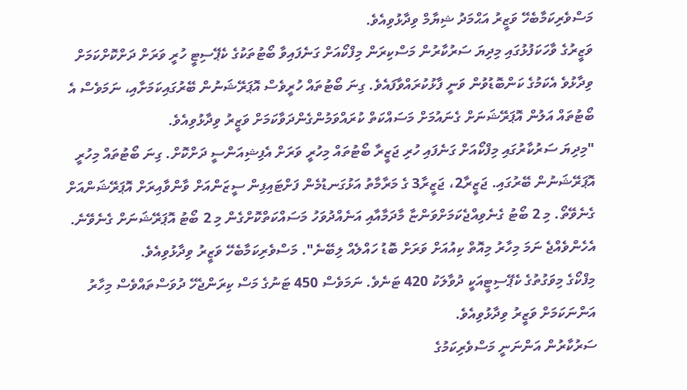މަސްވެރިކަމާބެހޭ ވަޒީރު އަޙްމަދު ޝިޔާމް ވިދާޅުވިއެވެ.
ވަޒީރުގެ ވާހަކަފުޅުގައި މިދިޔަ ސަރުކާރުން މަސްކިރަން މިފްކޯއަށް ގަނެފައިވާ ބޯޓުތަކުގެ ކެޕޭސިޓީ ހުރީ ވަރަށް ދަށްކޮށްކަމަށް ވިދާޅުވެ އެކަމުގެ ކަންބޮޑުވުން ވަނީ ފާޅުކުރައްވާފައެވެ. ގިނަ ބޯޓުތައް ހުރީވެސް އޮޕަރޭޝަނުން ބޭރުގައިކަމަށާއި، ނަމަވެސް އެ ބޯޓުތައް އަލުން އޮޕަރޭޝަނަށް ގެނައުމަށް މަސައްކަތް ކުރައްވަމުންގެންދަވާކަމަށް ވަޒީރު ވިދާޅުވިއެވެ.
"މިދިޔަ ސަރުކާރުގައި މިފްކޯއަށް ގަނެފައި ހުރި ޖަޒީރާ ބޯޓުތައް މިހުރީ ވަރަށް އެފިޝިއަންސީ ދަށްކޮށް. ގިނަ ބޯޓުތައް މިހުރީ އޮޕަރޭޝަނުން ބޭރުގައި. ޖަޒީރާ2، ޖަޒީރާ3 ގެ މަރާމާތު އަޅުގަނޑުމެން ފަށްޓައިފިން ސީޒަންއަށް ވާންވާއިރަށް އޮޕަރޭޝަންއަށް ގެނެވޭތޯ. މި 2 ބޯޓު ގެނެވިއްޖެކަމަށްވަންޏާ މާދަމާއާއި އަނެއްދުވަހު މަސައްކަތްކޮށްގެން މި 2 ބޯޓު އޮޕަރޭޝަނަށް ގެނެވޭނެ. އެހެންވެއްޖެ ނަމަ މިހާރު މިއޮތް ކިއުއަށް ވަރަށް ބޮޑު ހައްލެއް ލިބޭނެ". މަސްވެރިކަމާބެހޭ ވަޒީރު ވިދާޅުވިއެވެ.
މިފްކޯގެ މިވަގުތުގެ ކެޕޭސިޓީއަކީ ދުވާލަކު 420 ޓަނެވެ. ނަމަވެސް 450 ޓަނުގެ މަސް ކިރަންޖެހޭ ދުވަސްތައްވެސް މިހާރު އަންނަކަމަށް ވަޒީރު ވިދާޅުވިއެވެ.
ސަރުކާރުން އަންނަނީ މަސްވެރިކަމުގެ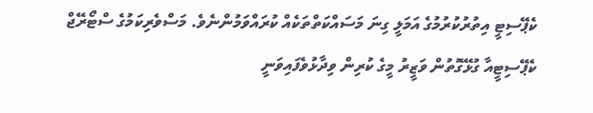ކެޕޭސިޓީ އިތުރުކުރުމުގެ އަމަލީ ގިނަ މަސައްކަތްތަކެއް ކުރައްވަމުންނެވެ. މަސްވެރިކަމުގެ ސްޓޯރޭޖް ކެޕޭސިޓީއާ ގުޅޭގޮތުން ވަޒީރު މީގެ ކުރިން ވިދާޅުވެފައިވަނީ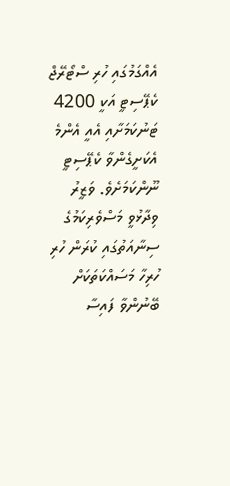އެއްގަމުގައި ހުރި ސްޓޯރޭޖް ކެޕޭސިޓީ އަކީ 4200 ޓަނުކަމަށާއި އެއީ އެންމެ އެކަށީގެންވާ ކެޕޭސިޓީ ނޫންކަމަށެވެ. ވަޒީރު ވިދާޅުވީ މަސްވެރިކަމުގެ ސިނާއަތުގައި ކުރަން ހުރި ހުރިހާ މަސައްކަތަކަށް ބޭނުންވާ ފައިސާ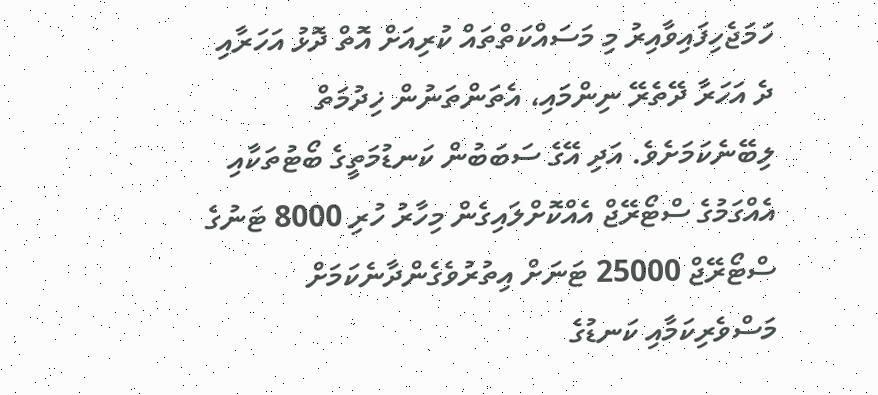ހަމަޖެހިފައިވާއިރު މި މަސައްކަތްތައް ކުރިއަށް އޮތް ދޮޅު އަހަރާއި ދެ އަހަރާ ދޭތެރޭ ނިންމައި، އެތަންތަނުން ޚިދުމަތް ލިބޭނެކަމަށެވެ. އަދި އޭގެ ސަބަބުން ކަނޑުމަތީގެ ބޯޓުތަކާއި އެއްގަމުގެ ސްޓޯރޭޖް އެއްކޮށްލައިގެން މިހާރު ހުރި 8000 ޓަނުގެ ސްޓޯރޭޖް 25000 ޓަނަށް އިތުރުވެގެންދާނެކަމަށް މަސްވެރިކަމާއި ކަނޑުގެ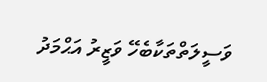ވަސީލަތްތަކާބެހޭ ވަޒީރު އަޙްމަދު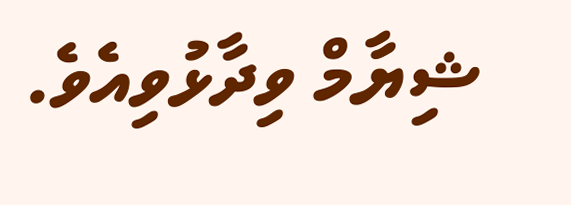ޝިޔާމް ވިދާޅުވިއެވެ.